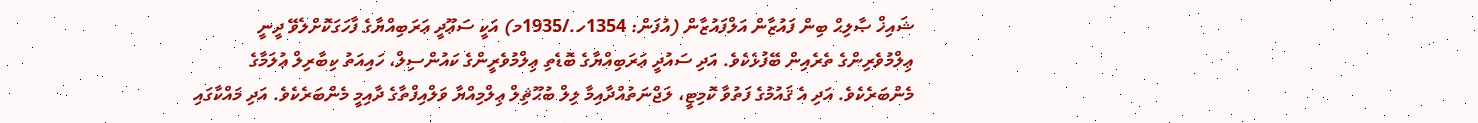ޝައިޚް ޞާލިޙް ބިން ފައުޒާން އަލްފައުޒާން (އުފަން: 1354ހ./1935މ) އަކީ ސަޢޫދީ ޢަރަބިއްޔާގެ ފާހަގަކޮށްލެވޭ ދީނީ ޢިލްމުވެރިންގެ ތެރެއިން ބޭފުޅެކެވެ. އަދި ސައުދީ ޢަރަބިއްޔާގެ ބޮޑެތި ޢިލްމުވެރީންގެ ކައުންސިލް، ހައިއަތު ކިބާރިލް ޢުލަމާގެ މެންބަރެކެވެ. އަދި އެ ޤައުމުގެ ފަތުވާ ކޮމިޓީ، ލަޖްނަތުއްދާއިމާ ލިލް ބުޙޫޘިލް ޢިލްމިއްޔާ ވަލްއިފްތާގެ ދާއިމީ މެންބަރެކެވެ. އަދި މައްކާގައި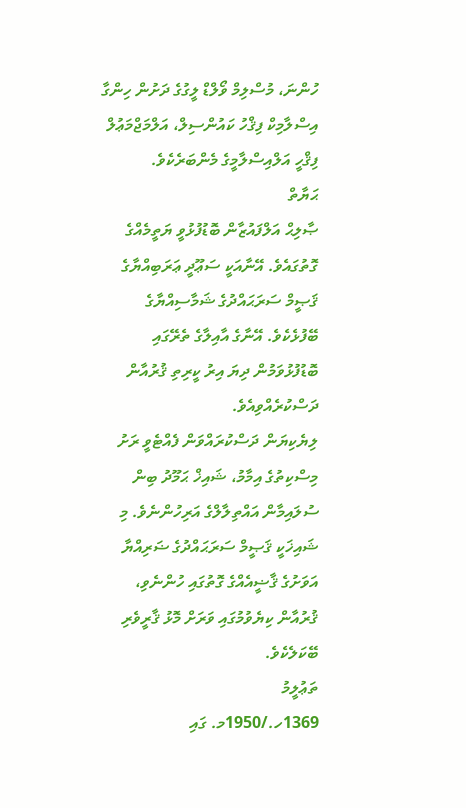ހުންނަ، މުސްލިމް ވޯލްޑް ލީގުގެ ދަށުން ހިންގާ އިސްލާމިކް ފިޤްހު ކައުންސިލް، އަލްމަޖްމަޢުލް ފިޤްހީ އަލްއިސްލާމީގެ މެންބަރެކެވެ.
ޙަޔާތް
ޞާލިޙް އަލްފައުޒާން ބޮޑުފުޅުވީ ޔަތީމެއްގެ ގޮތުގައެވެ. އޭނާއަކީ ސަޢޫދީ ޢަރަބިއްޔާގެ ޤަޞީމް ސަރަޙައްދުގެ ޝަމާސިއްޔާގެ ބޭފުޅެކެވެ. އޭނާގެ އާއިލާގެ ތެރޭގައި ބޮޑުފުޅުވަމުން ދިޔަ އިރު ކީރިތި ޤުރުއާން ދަސްކުރެއްވިއެވެ.
ލިޔެކިޔަން ދަސްކުރައްވަން ފެއްޓެވީ ރަށު މިސްކިތުގެ އިމާމު، ޝައިޚް ޙަމޫދު ބިން ސުލައިމާން އައްތިލާލްގެ އަރިހުންނެވެ. މި ޝައިޚަކީ ޤަޞީމް ސަރަޙައްދުގެ ޟަރިއްޔާ އަވަށުގެ ޤާޟީއެއްގެ ގޮތުގައި ހުންނެވި، ޤުރުއާން ކިޔެވުމުގައި ވަރަށް މޮޅު ޤާރީވެރި ބޭކަލެކެވެ.
ތަޢުލީމު
1369ހ./1950މ. ގައި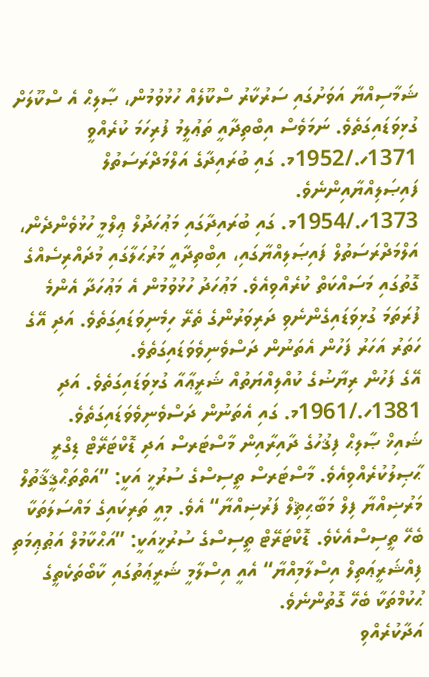ޝަމާސިއްޔާ އަވަށުގައި ސަރުކާރު ސްކޫލެއް ހުޅުވުމުން، ޞާލިޙް އެ ސްކޫލަށް ގުޅިވަޑައިގަތެވެ. ނަމަވެސް އިބްތިދާއީ ތަޢުލީމު ފުރިހަމަ ކުރެއްވީ 1371ހ./1952މ. ގައި ބުރައިދާގެ އަލްމަދްރަސަތުލް ފައިޞަލިއްޔާއިންނެވެ.
1373ހ./1954މ. ގައި ބުރައިދާގައި މަޢުހަދުލް ޢިލްމީ ހުޅުވެންދެން، އަލްމަދްރަސަތުލް ފައިޞަލިއްޔާގައި، އިބްތިދާއީ މަރުޙަލާގައި މުދައްރިސެއްގެ ގޮތުގައި މަސައްކަތް ކުރެއްވިއެވެ. މަޢުހަދު ހުޅުވުމުން އެ މަޢުހަދާ އެންމެ ފުރަތަމަ ގުޅިވަޑައިގެންނެވި ދަރިވަރުންގެ ތެރޭ ހިމެނިވަޑައިގަތެވެ. އަދި އޭގެ ހަތަރު އަހަރު ފަހުން އެތަނުން ދަސްވެނިވެވަޑައިގަތެވެ.
އޭގެ ފަހުން ރިޔާޟުގެ ކުއްލިއްޔަތުއް ޝަރީޢާއާ ގުޅިވަޑައިގަތެވެ. އަދި 1381ހ./1961މ. ގައި އެތަނުން ދަސްވެނިވެވަޑައިގަތެވެ.
ޝައިޚް ޞާލިޙް ފިޤުހުގެ ދާއިރާއިން މާސްޓަރސް އަދި ޑޮކްޓަރޭޓް ޑިގްރީ ޙާޞިލުކުރެއްވިއެވެ. މާސްޓަރސް ތީސިސްގެ ސުރުޚީ އަކީ: ”އަތްތަޙްޤީޤާތުލް މަރުޟިއްޔާ ފިލް މަބާޙިޘިލް ފަރުޟިއްޔާ“ އެވެ. މިއީ ތަރިކައިގެ މައްސަލަތަކާ ބެހޭ ތީސިސްއެކެވެ. ޑޮކްޓަރޭޓް ތީސިސްގެ ސުރުޚީއަކީ: ”އަޙްކާމުލް އަޠުޢިމަތި ފިއްޝަރީޢަތިލް އިސްލާމިއްޔާ“ އެއީ އިސްލާމީ ޝަރީޢަތުގައި ކާބޯތަކެތީގެ ޙުކުމްތަކާ ބެހޭ ގޮތުންނެވެ.
އަދާކުރެއްވި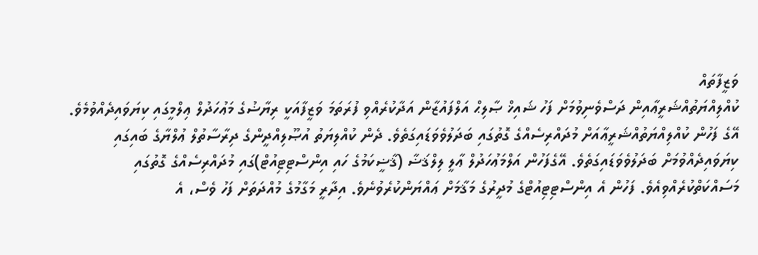ވަޒީފާތައް
ކުއްލިއްޔަތުއްޝަރީޢާއިން ދަސްވެނިވުމަށް ފަހު ޝައިޚް ޞާލިޙް އަލްފައުޒާން އަދާކުރެއްވި ފުރަތަމަ ވަޒީފާއަކީ ރިޔާޟުގެ މަޢުހަދުލް ޢިލްމީގައި ކިޔަވައިދެއްވުމެވެ. އޭގެ ފަހުން ކުއްލިއްޔަތުއްޝަރީޢާއަށް މުދައްރިސެއްގެ ގޮތުގައި ބަދަލުވެވަޑައިގަތެވެ. ދެން ކުއްލިޔަތު އުޞޫލިއްދީންގެ ދިރާސާތުލް ޢުލްޔާގެ ބައިގައި ކިޔަވައިދެއްވުމަށް ބަދަލުވެވަޑައިގަތެވެ. އޭގެފަހުން އަލްމަޢުހަދުލް ޢާލީ ލިލްޤަޟާ (ޤާޟީކަމުގެ ހައި އިންސްޓިޓިއުޓް)ގައި މުދައްރިސެއްގެ ގޮތުގައި މަސައްކަތްކުރެއްވިއެވެ. ފަހުން އެ އިންސްޓިޓިއުޓްގެ މުދީރުގެ މަޤާމަށް ޢައްޔަންކުރެވުނެވެ. އިދާރީ މަގާމުގެ މުއްދަތަށް ފަހު ވެސް، އެ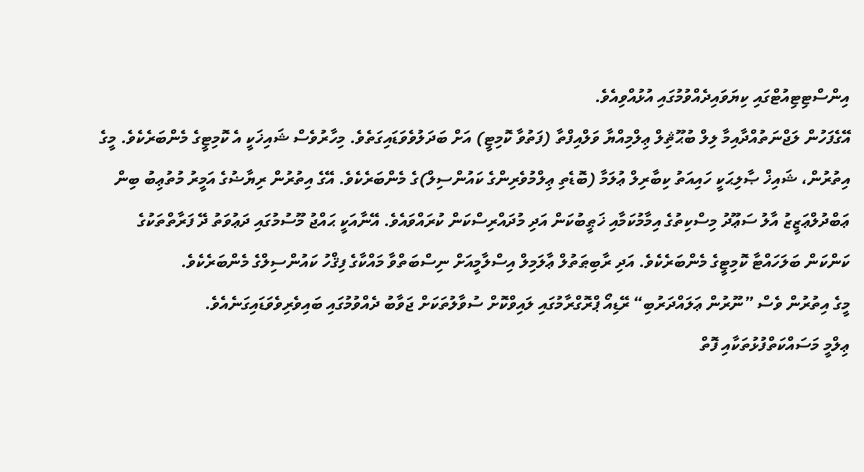އިންސްޓިޓިއުޓްގައި ކިޔަވައިދެއްވުމުގައި އުޅުއްވިއެވެ.
އޭގެފަހުން ލަޖްނަތުއްދާއިމާ ލިލް ބުޙޫޘިލް ޢިލްމިއްޔާ ވަލްއިފްތާ (ފަތުވާ ކޮމިޓީ) އަށް ބަދަލުވެވަޑައިގަތެވެ. މިހާރުވެސް ޝައިޚަކީ އެ ކޮމިޓީގެ މެންބަރެކެވެ. މީގެ އިތުރުން، ޝައިޚް ޞާލިޙަކީ ހައިއަތު ކިބާރިލް ޢުލަމާ (ބޮޑެތި ޢިލްމުވެރިންގެ ކައުންސިލް)ގެ މެންބަރެކެވެ. އޭގެ އިތުރުން ރިޔާޟުގެ އަމީރު މުތުޢިބު ބިން ޢަބްދުލްޢަޒީޒު އާލު ސަޢޫދު މިސްކިތުގެ އިމާމުކަމާއި ޚަޠީބުކަން އަދި މުދައްރިސްކަން ކުރައްވައެވެ. އޭނާއަކީ ޙައްޖު މޫސުމުގައި ދަޢުވަތު ދޭ ފަރާތްތަކުގެ ކަންކަން ބަލަހައްޓާ ކޮމިޓީގެ މެންބަރެކެވެ. އަދި ރާބިޠަތުލް ޢާލަމިލް އިސްލާމީއަށް ނިސްބަތްވާ މައްކާގެ ފިޤްހު ކައުންސިލްގެ މެންބަރެކެވެ.
މީގެ އިތުރުން ވެސް ”ނޫރުން ޢަލައްދަރުބި“ ރޭޑިއޯ ޕްރޮގްރާމުގައި ލައިވްކޮށް ސުވާލުތަކަށް ޖަވާބު ދެއްވުމުގައި ބައިވެރިވެވަޑައިގަނެއެވެ.
ޢިލްމީ މަސައްކަތްފުޅުތަކާއި ފޮތް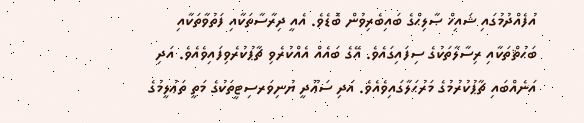އުފެއްދުމުގައި ޝައިޚް ޞާލިޙްގެ ބައިބެރިވުން ބޮޑެވެ. އެއީ ދިރާސާތަކާއި ފަތުވާތަކާއި ބަޙުޘްތަކާއި ރިސާލާތަކުގެ ސިފައިގައެވެ. އޭގެ ބައެއް އެއްކުރެވި ޗާޕުކުރެވިފައިވެއެވެ. އަދި އަނެއްބައި ޗާޕުކުރުމުގެ މަރުޙަލާގައިވެއެވެ. އަދި ސަޢޫދީ ޔުނިވަރސިޓީތަކުގެ މަތީ ތަޢުލީމުގެ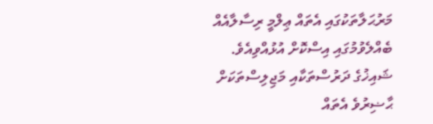މަރުޙަލާތަކުގައި އެތައް ޢިލްމީ ރިސާލާއެއް ބެއްލެވުމުގައި އިސްކޮށް އުޅުއްވިއެވެ. ޝައިޚުގެ ދަރުސްތަކާއި މަޖިލިސްތަކަށް ޙާޟިރުވެ އެތައް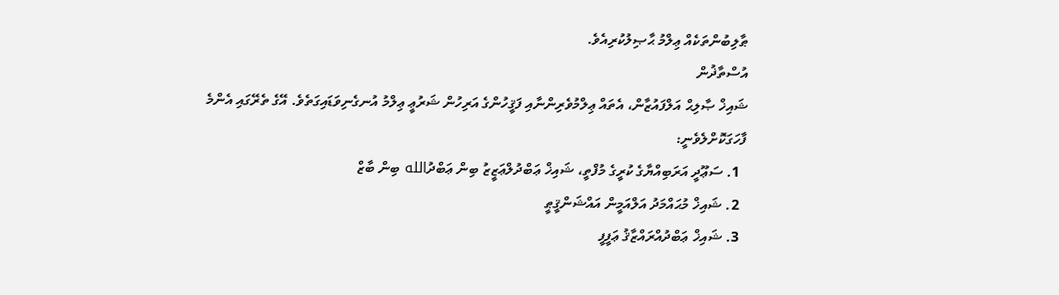ޠާލިބުންތަކެއް ޢިލްމު ޙާޞިލުކުރިއެވެ.
އުސްތާޛުން
ޝައިޚް ޞާލިޙް އަލްފައުޒާން، އެތައް ޢިލްމުވެރިންނާއި ފަޤީހުންގެ އަރިހުން ޝަރުޢީ ޢިލްމު އުނގެނިވަޑައިގަތެވެ. އޭގެ ތެރޭގައި އެންމެ ފާހަގަކޮށްލެވެނީ:
  1. ސަޢޫދީ އަރަބިއްޔާގެ ކުރީގެ މުފްތީ، ޝައިޚް ޢަބްދުލްޢަޒީޒު ބިން ޢަބްދުالله ބިން ބާޒް
  2. ޝައިޚް މުޙައްމަދު އަލްއަމީން އައްޝަންޤީޠީ
  3. ޝައިޚް ޢަބްދުއްރައްޒާޤު ޢަފީފީ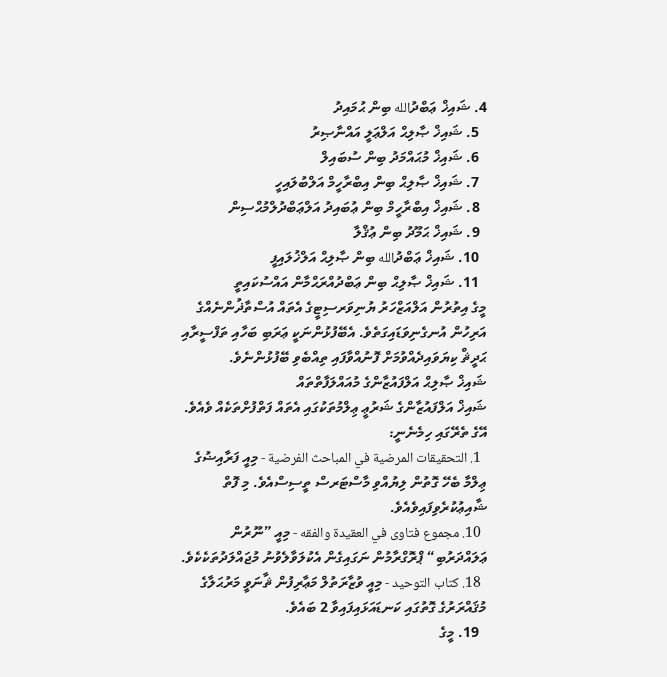4. ޝައިޚް ޢަބްދުالله ބިން ޙުމައިދު
  5. ޝައިޚް ޞާލިޙް އަލްޢަލީ އައްނާޞިރު
  6. ޝައިޚް މުޙައްމަދު ބިން ސުބައިލް
  7. ޝައިޚް ޞާލިޙް ބިން އިބްރާހީމް އަލްބުލައިހީ
  8. ޝައިޚް އިބްރާހީމް ބިން ޢުބައިދު އަލްޢަބްދުލްމުޙްސިން
  9. ޝައިޚް ޙަމޫދު ބިން ޢުޤްލާ
  10. ޝައިޚް ޢަބްދުالله ބިން ޞާލިޙް އަލްޚުލައިފީ
  11. ޝައިޚް ޞާލިޙް ބިން ޢަބްދުއްރަޙްމާން އައްސުކައިތީ
މީގެ އިތުރުން އަލްއަޒްހަރު ޔުނިވަރސިޓީގެ އެތައް އުސްތާޛުންނެއްގެ އަރިހުން އުނގެނިވަޑައިގަތެވެ. އެބޭފުޅުންނަކީ ޢަރަބި ބަހާއި ތަފްސީރާއި ޙަދީޘް ކިޔަވައިދެއްވުމަށް ފޮނުއްވާފައި ތިއްބެވި ބޭފުޅުންނެވެ.
ޝައިޚް ޞާލިޙް އަލްފައުޒާންގެ މުއައްލަފާތްތައް
ޝައިޚް އަލްފައުޒާންގެ ޝަރުޢީ ޢިލްމުތަކުގައި އެތައް ފަތްފުށްތަކެއް ވެއެވެ. އޭގެ ތެރޭގައި ހިމެނެނީ:
  1. التحقيقات المرضية في المباحث الفرضية - މިއީ ފަރާއިޟުގެ ޢިލްމާ ބެހޭ ގޮތުން ލިޔުއްވި މާސްޓަރސް ތީސިސްއެވެ. މި ފޮތް ޝާއިޢުކުރެވިފައިވެއެވެ.
  10. مجموع فتاوى في العقيدة والفقه - މިއީ ”ނޫރުން ޢަލައްދަރުބި“ ޕްރޮގްރާމުން ނަގައިގެން އެކުލަވާލެވުނު މުޖައްލަދުތަކެކެވެ.
  18. كتاب التوحيد - މިއީ ވުޒާރަތުލް މަޢާރިފުން ޘާނަވީ މަރުޙަލާގެ މުޤައްރަރުގެ ގޮތުގައި ކަނޑައަޅައިފައިވާ 2 ބައެވެ.
  19. މީގެ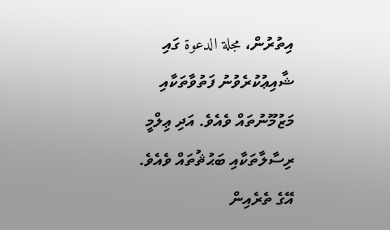އިތުރުން، مجلة الدعوة ގައި ޝާއިޢުކުރެވުނު ފަތުވާތަކާއި މަޒުމޫނުތައް ވެއެވެ. އަދި ޢިލްމީ ރިސާލާތަކާއި ބަޙުޘުތައް ވެއެވެ. އޭގެ ތެރެއިން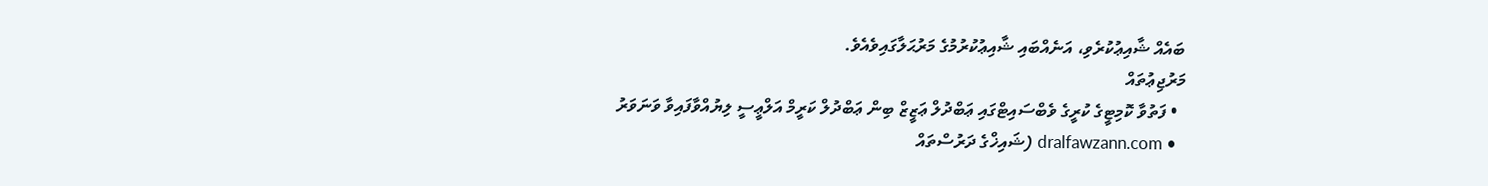ބައެއް ޝާއިޢުކުރެވި، އަނެއްބައި ޝާއިޢުކުރުމުގެ މަރުޙަލާގައިވެއެވެ.
މަރުޖިޢުތައް
  • ފަތުވާ ކޮމިޓީގެ ކުރީގެ ވެބްސައިޓްގައި ޢަބްދުލް ޢަޒީޒް ބިން ޢަބްދުލް ކަރީމް އަލްޢީސީ ލިޔުއްވާފައިވާ ވަނަވަރު
  • dralfawzann.com (ޝައިޚްގެ ދަރުސްތައް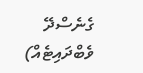ގެނެސްދޭ ވެބްދައިޓެއް)